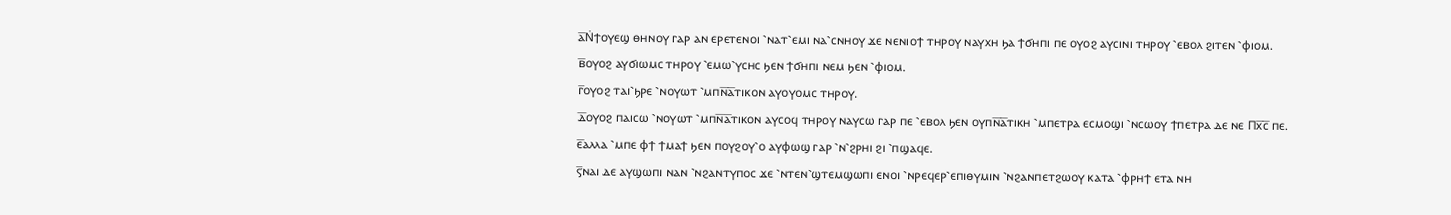ⲁ̅Ⲛ̇ϯⲟⲩⲉϣ ⲑⲏⲛⲟⲩ ⲅⲁⲣ ⲁⲛ ⲉⲣⲉⲧⲉⲛⲟⲓ ⳿ⲛⲁⲧ⳿ⲉⲙⲓ ⲛⲁ⳿ⲥⲛⲏⲟⲩ ϫⲉ ⲛⲉⲛⲓⲟϯ ⲧⲏⲣⲟⲩ ⲛⲁⲩⲭⲏ ϧⲁ ϯϭⲏⲡⲓ ⲡⲉ ⲟⲩⲟϩ ⲁⲩⲥⲓⲛⲓ ⲧⲏⲣⲟⲩ ⳿ⲉⲃⲟⲗ ϩⲓⲧⲉⲛ ⳿ⲫⲓⲟⲙ.
ⲃ̅ⲟⲩⲟϩ ⲁⲩϭⲓⲱⲙⲥ ⲧⲏⲣⲟⲩ ⳿ⲉⲙⲱ⳿ⲩⲥⲏⲥ ϧⲉⲛ ϯϭⲏⲡⲓ ⲛⲉⲙ ϧⲉⲛ ⳿ⲫⲓⲟⲙ.
ⲅ̅ⲟⲩⲟϩ ⲧⲁⲓ⳿ϧⲣⲉ ⳿ⲛⲟⲩⲱⲧ ⳿ⲙⲡⲛ̅ⲁ̅ⲧⲓⲕⲟⲛ ⲁⲩⲟⲩⲟⲙⲥ ⲧⲏⲣⲟⲩ.
ⲇ̅ⲟⲩⲟϩ ⲡⲁⲓⲥⲱ ⳿ⲛⲟⲩⲱⲧ ⳿ⲙⲡⲛ̅ⲁ̅ⲧⲓⲕⲟⲛ ⲁⲩⲥⲟϥ ⲧⲏⲣⲟⲩ ⲛⲁⲩⲥⲱ ⲅⲁⲣ ⲡⲉ ⳿ⲉⲃⲟⲗ ϧⲉⲛ ⲟⲩⲡⲛ̅ⲁ̅ⲧⲓⲕⲏ ⳿ⲙⲡⲉⲧⲣⲁ ⲉⲥⲙⲟϣⲓ ⳿ⲛⲥⲱⲟⲩ ϯⲡⲉⲧⲣⲁ ⲇⲉ ⲛⲉ Ⲡⲭ̅ⲥ̅ ⲡⲉ.
ⲉ̅ⲁⲗⲗⲁ ⳿ⲙⲡⲉ ⲫϯ ϯⲙⲁϯ ϧⲉⲛ ⲡⲟⲩϩⲟⲩ⳿ⲟ ⲁⲩⲫⲱϣ ⲅⲁⲣ ⳿ⲛ⳿ϩⲣⲏⲓ ϩⲓ ⳿ⲡϣⲁϥⲉ.
ⲋ̅ⲛⲁⲓ ⲇⲉ ⲁⲩϣⲱⲡⲓ ⲛⲁⲛ ⳿ⲛϩⲁⲛⲧⲩⲡⲟⲥ ϫⲉ ⳿ⲛⲧⲉⲛ⳿ϣⲧⲉⲙϣⲱⲡⲓ ⲉⲛⲟⲓ ⳿ⲛⲣⲉϥⲉⲣ⳿ⲉⲡⲓⲑⲩⲙⲓⲛ ⳿ⲛϩⲁⲛⲡⲉⲧϩⲱⲟⲩ ⲕⲁⲧⲁ ⳿ⲫⲣⲏϯ ⲉⲧⲁ ⲛⲏ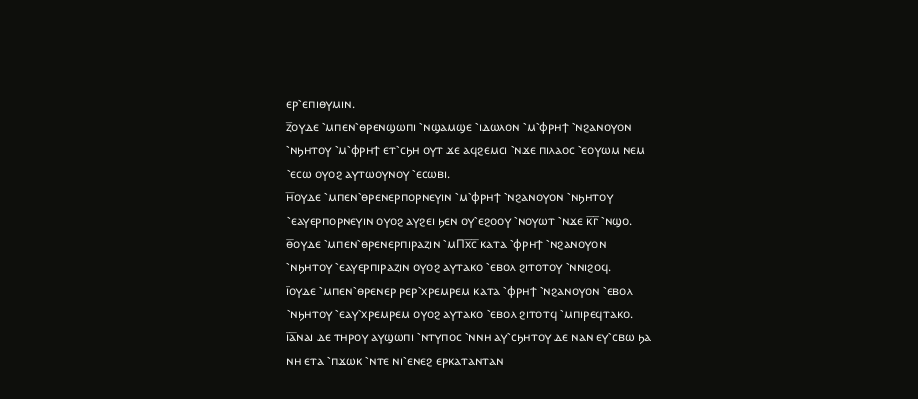ⲉⲣ⳿ⲉⲡⲓⲑⲩⲙⲓⲛ.
ⲍ̅ⲟⲩⲇⲉ ⳿ⲙⲡⲉⲛ⳿ⲑⲣⲉⲛϣⲱⲡⲓ ⳿ⲛϣⲁⲙϣⲉ ⳿ⲓⲇⲱⲗⲟⲛ ⳿ⲙ⳿ⲫⲣⲏϯ ⳿ⲛϩⲁⲛⲟⲩⲟⲛ ⳿ⲛϧⲏⲧⲟⲩ ⳿ⲙ⳿ⲫⲣⲏϯ ⲉⲧ⳿ⲥϧⲏ ⲟⲩⲧ ϫⲉ ⲁϥϩⲉⲙⲥⲓ ⳿ⲛϫⲉ ⲡⲓⲗⲁⲟⲥ ⳿ⲉⲟⲩⲱⲙ ⲛⲉⲙ ⳿ⲉⲥⲱ ⲟⲩⲟϩ ⲁⲩⲧⲱⲟⲩⲛⲟⲩ ⳿ⲉⲥⲱⲃⲓ.
ⲏ̅ⲟⲩⲇⲉ ⳿ⲙⲡⲉⲛ⳿ⲑⲣⲉⲛⲉⲣⲡⲟⲣⲛⲉⲩⲓⲛ ⳿ⲙ⳿ⲫⲣⲏϯ ⳿ⲛϩⲁⲛⲟⲩⲟⲛ ⳿ⲛϧⲏⲧⲟⲩ ⳿ⲉⲁⲩⲉⲣⲡⲟⲣⲛⲉⲩⲓⲛ ⲟⲩⲟϩ ⲁⲩϩⲉⲓ ϧⲉⲛ ⲟⲩ⳿ⲉϩⲟⲟⲩ ⳿ⲛⲟⲩⲱⲧ ⳿ⲛϫⲉ ⲕ̅ⲅ̅ ⳿ⲛϣⲟ.
ⲑ̅ⲟⲩⲇⲉ ⳿ⲙⲡⲉⲛ⳿ⲑⲣⲉⲛⲉⲣⲡⲓⲣⲁⲍⲓⲛ ⳿ⲙⲠⲭ̅ⲥ̅ ⲕⲁⲧⲁ ⳿ⲫⲣⲏϯ ⳿ⲛϩⲁⲛⲟⲩⲟⲛ ⳿ⲛϧⲏⲧⲟⲩ ⳿ⲉⲁⲩⲉⲣⲡⲓⲣⲁⲍⲓⲛ ⲟⲩⲟϩ ⲁⲩⲧⲁⲕⲟ ⳿ⲉⲃⲟⲗ ϩⲓⲧⲟⲧⲟⲩ ⳿ⲛⲛⲓϩⲟϥ.
ⲓ̅ⲟⲩⲇⲉ ⳿ⲙⲡⲉⲛ⳿ⲑⲣⲉⲛⲉⲣ ⲣⲉⲣ⳿ⲭⲣⲉⲙⲣⲉⲙ ⲕⲁⲧⲁ ⳿ⲫⲣⲏϯ ⳿ⲛϩⲁⲛⲟⲩⲟⲛ ⳿ⲉⲃⲟⲗ ⳿ⲛϧⲏⲧⲟⲩ ⳿ⲉⲁⲩ⳿ⲭⲣⲉⲙⲣⲉⲙ ⲟⲩⲟϩ ⲁⲩⲧⲁⲕⲟ ⳿ⲉⲃⲟⲗ ϩⲓⲧⲟⲧϥ ⳿ⲙⲡⲓⲣⲉϥⲧⲁⲕⲟ.
ⲓ̅ⲁ̅ⲛⲁⲓ ⲇⲉ ⲧⲏⲣⲟⲩ ⲁⲩϣⲱⲡⲓ ⳿ⲛⲧⲩⲡⲟⲥ ⳿ⲛⲛⲏ ⲁⲩ⳿ⲥϧⲏⲧⲟⲩ ⲇⲉ ⲛⲁⲛ ⲉⲩ⳿ⲥⲃⲱ ϧⲁ ⲛⲏ ⲉⲧⲁ ⳿ⲡϫⲱⲕ ⳿ⲛⲧⲉ ⲛⲓ⳿ⲉⲛⲉϩ ⲉⲣⲕⲁⲧⲁⲛⲧⲁⲛ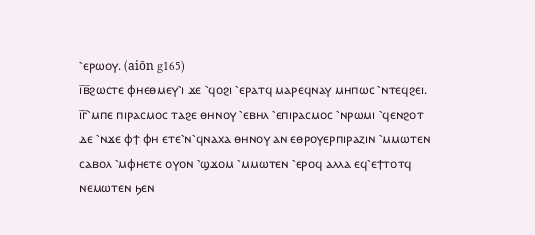⳿ⲉⲣⲱⲟⲩ. (aiōn g165)
ⲓ̅ⲃ̅ϩⲱⲥⲧⲉ ⲫⲏⲉⲑⲙⲉⲩ⳿ⲓ ϫⲉ ⳿ϥⲟϩⲓ ⳿ⲉⲣⲁⲧϥ ⲙⲁⲣⲉϥⲛⲁⲩ ⲙⲏⲡⲱⲥ ⳿ⲛⲧⲉϥϩⲉⲓ.
ⲓ̅ⲅ̅⳿ⲙⲡⲉ ⲡⲓⲣⲁⲥⲙⲟⲥ ⲧⲁϩⲉ ⲑⲏⲛⲟⲩ ⳿ⲉⲃⲏⲗ ⳿ⲉⲡⲓⲣⲁⲥⲙⲟⲥ ⳿ⲛⲣⲱⲙⲓ ⳿ϥⲉⲛϩⲟⲧ ⲇⲉ ⳿ⲛϫⲉ ⲫϯ ⲫⲏ ⲉⲧⲉ⳿ⲛ⳿ϥⲛⲁⲭⲁ ⲑⲏⲛⲟⲩ ⲁⲛ ⲉⲑⲣⲟⲩⲉⲣⲡⲓⲣⲁⲍⲓⲛ ⳿ⲙⲙⲱⲧⲉⲛ ⲥⲁⲃⲟⲗ ⳿ⲙⲫⲏⲉⲧⲉ ⲟⲩⲟⲛ ⳿ϣϫⲟⲙ ⳿ⲙⲙⲱⲧⲉⲛ ⳿ⲉⲣⲟϥ ⲁⲗⲗⲁ ⲉϥ⳿ⲉϯⲧⲟⲧϥ ⲛⲉⲙⲱⲧⲉⲛ ϧⲉⲛ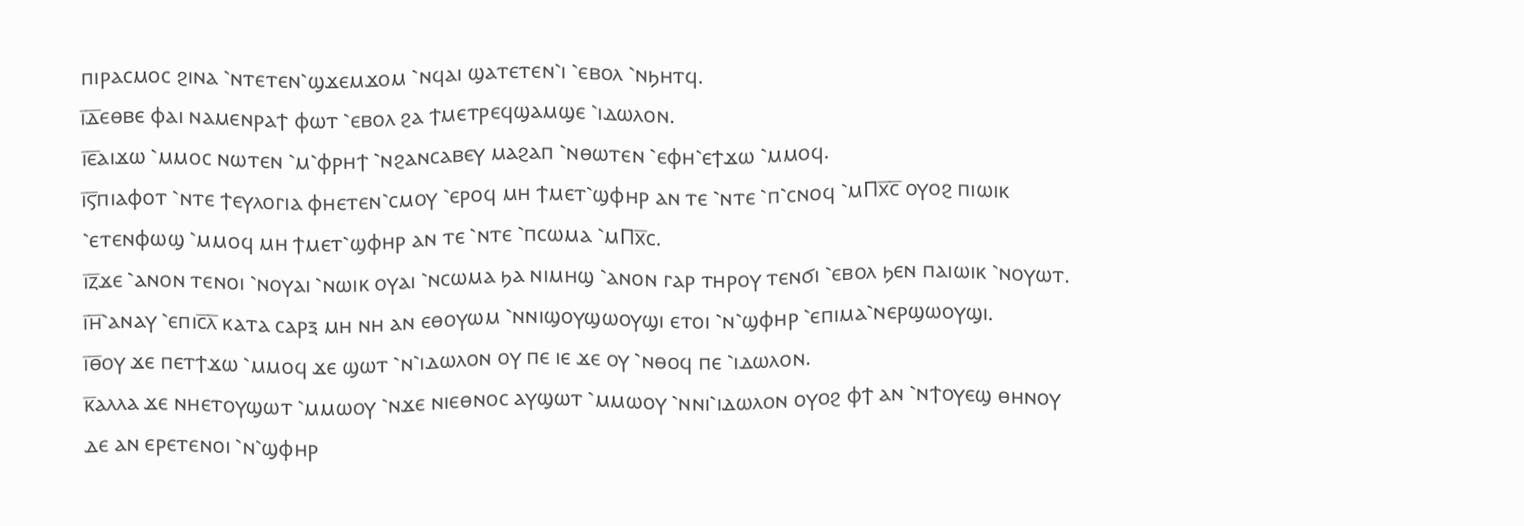ⲡⲓⲣⲁⲥⲙⲟⲥ ϩⲓⲛⲁ ⳿ⲛⲧⲉⲧⲉⲛ⳿ϣϫⲉⲙϫⲟⲙ ⳿ⲛϥⲁⲓ ϣⲁⲧⲉⲧⲉⲛ⳿ⲓ ⳿ⲉⲃⲟⲗ ⳿ⲛϧⲏⲧϥ.
ⲓ̅ⲇ̅ⲉⲑⲃⲉ ⲫⲁⲓ ⲛⲁⲙⲉⲛⲣⲁϯ ⲫⲱⲧ ⳿ⲉⲃⲟⲗ ϩⲁ ϯⲙⲉⲧⲣⲉϥϣⲁⲙϣⲉ ⳿ⲓⲇⲱⲗⲟⲛ.
ⲓ̅ⲉ̅ⲁⲓϫⲱ ⳿ⲙⲙⲟⲥ ⲛⲱⲧⲉⲛ ⳿ⲙ⳿ⲫⲣⲏϯ ⳿ⲛϩⲁⲛⲥⲁⲃⲉⲩ ⲙⲁϩⲁⲡ ⳿ⲛⲑⲱⲧⲉⲛ ⳿ⲉⲫⲏ⳿ⲉϯϫⲱ ⳿ⲙⲙⲟϥ.
ⲓ̅ⲋ̅ⲡⲓⲁⲫⲟⲧ ⳿ⲛⲧⲉ ϯⲉⲩⲗⲟⲅⲓⲁ ⲫⲏⲉⲧⲉⲛ⳿ⲥⲙⲟⲩ ⳿ⲉⲣⲟϥ ⲙⲏ ϯⲙⲉⲧ⳿ϣⲫⲏⲣ ⲁⲛ ⲧⲉ ⳿ⲛⲧⲉ ⳿ⲡ⳿ⲥⲛⲟϥ ⳿ⲙⲠⲭ̅ⲥ̅ ⲟⲩⲟϩ ⲡⲓⲱⲓⲕ ⳿ⲉⲧⲉⲛⲫⲱϣ ⳿ⲙⲙⲟϥ ⲙⲏ ϯⲙⲉⲧ⳿ϣⲫⲏⲣ ⲁⲛ ⲧⲉ ⳿ⲛⲧⲉ ⳿ⲡⲥⲱⲙⲁ ⳿ⲙⲠⲭ̅ⲥ.
ⲓ̅ⲍ̅ϫⲉ ⳿ⲁⲛⲟⲛ ⲧⲉⲛⲟⲓ ⳿ⲛⲟⲩⲁⲓ ⳿ⲛⲱⲓⲕ ⲟⲩⲁⲓ ⳿ⲛⲥⲱⲙⲁ ϧⲁ ⲛⲓⲙⲏϣ ⳿ⲁⲛⲟⲛ ⲅⲁⲣ ⲧⲏⲣⲟⲩ ⲧⲉⲛϭⲓ ⳿ⲉⲃⲟⲗ ϧⲉⲛ ⲡⲁⲓⲱⲓⲕ ⳿ⲛⲟⲩⲱⲧ.
ⲓ̅ⲏ̅⳿ⲁⲛⲁⲩ ⳿ⲉⲡⲓⲥ̅ⲗ̅ ⲕⲁⲧⲁ ⲥⲁⲣⲝ ⲙⲏ ⲛⲏ ⲁⲛ ⲉⲑⲟⲩⲱⲙ ⳿ⲛⲛⲓϣⲟⲩϣⲱⲟⲩϣⲓ ⲉⲧⲟⲓ ⳿ⲛ⳿ϣⲫⲏⲣ ⳿ⲉⲡⲓⲙⲁ⳿ⲛⲉⲣϣⲱⲟⲩϣⲓ.
ⲓ̅ⲑ̅ⲟⲩ ϫⲉ ⲡⲉⲧϯϫⲱ ⳿ⲙⲙⲟϥ ϫⲉ ϣⲱⲧ ⳿ⲛ⳿ⲓⲇⲱⲗⲟⲛ ⲟⲩ ⲡⲉ ⲓⲉ ϫⲉ ⲟⲩ ⳿ⲛⲑⲟϥ ⲡⲉ ⳿ⲓⲇⲱⲗⲟⲛ.
ⲕ̅ⲁⲗⲗⲁ ϫⲉ ⲛⲏⲉⲧⲟⲩϣⲱⲧ ⳿ⲙⲙⲱⲟⲩ ⳿ⲛϫⲉ ⲛⲓⲉⲑⲛⲟⲥ ⲁⲩϣⲱⲧ ⳿ⲙⲙⲱⲟⲩ ⳿ⲛⲛⲓ⳿ⲓⲇⲱⲗⲟⲛ ⲟⲩⲟϩ ⲫϯ ⲁⲛ ⳿ⲛϯⲟⲩⲉϣ ⲑⲏⲛⲟⲩ ⲇⲉ ⲁⲛ ⲉⲣⲉⲧⲉⲛⲟⲓ ⳿ⲛ⳿ϣⲫⲏⲣ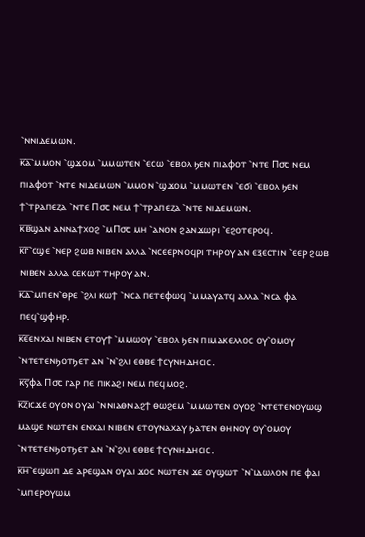⳿ⲛⲛⲓⲇⲉⲙⲱⲛ.
ⲕ̅ⲁ̅⳿ⲙⲙⲟⲛ ⳿ϣϫⲟⲙ ⳿ⲙⲙⲱⲧⲉⲛ ⳿ⲉⲥⲱ ⳿ⲉⲃⲟⲗ ϧⲉⲛ ⲡⲓⲁⲫⲟⲧ ⳿ⲛⲧⲉ Ⲡ⳪ ⲛⲉⲙ ⲡⲓⲁⲫⲟⲧ ⳿ⲛⲧⲉ ⲛⲓⲇⲉⲙⲱⲛ ⳿ⲙⲙⲟⲛ ⳿ϣϫⲟⲙ ⳿ⲙⲙⲱⲧⲉⲛ ⳿ⲉϭⲓ ⳿ⲉⲃⲟⲗ ϧⲉⲛ ϯ⳿ⲧⲣⲁⲡⲉⲍⲁ ⳿ⲛⲧⲉ Ⲡ⳪ ⲛⲉⲙ ϯ⳿ⲧⲣⲁⲡⲉⲍⲁ ⳿ⲛⲧⲉ ⲛⲓⲇⲉⲙⲱⲛ.
ⲕ̅ⲃ̅ϣⲁⲛ ⲁⲛⲛⲁϯⲭⲟϩ ⳿ⲙⲠ⳪ ⲙⲏ ⳿ⲁⲛⲟⲛ ϩⲁⲛϫⲱⲣⲓ ⳿ⲉϩⲟⲧⲉⲣⲟϥ.
ⲕ̅ⲅ̅⳿ⲥϣⲉ ⳿ⲛⲉⲣ ϩⲱⲃ ⲛⲓⲃⲉⲛ ⲁⲗⲗⲁ ⳿ⲛⲥⲉⲉⲣⲛⲟϥⲣⲓ ⲧⲏⲣⲟⲩ ⲁⲛ ⲉⲝⲉⲥⲧⲓⲛ ⳿ⲉⲉⲣ ϩⲱⲃ ⲛⲓⲃⲉⲛ ⲁⲗⲗⲁ ⲥⲉⲕⲱⲧ ⲧⲏⲣⲟⲩ ⲁⲛ.
ⲕ̅ⲇ̅⳿ⲙⲡⲉⲛ⳿ⲑⲣⲉ ⳿ϩⲗⲓ ⲕⲱϯ ⳿ⲛⲥⲁ ⲡⲉⲧⲉⲫⲱϥ ⳿ⲙⲙⲁⲩⲁⲧϥ ⲁⲗⲗⲁ ⳿ⲛⲥⲁ ⲫⲁ ⲡⲉϥ⳿ϣⲫⲏⲣ.
ⲕ̅ⲉ̅ⲉⲛⲭⲁⲓ ⲛⲓⲃⲉⲛ ⲉⲧⲟⲩϯ ⳿ⲙⲙⲱⲟⲩ ⳿ⲉⲃⲟⲗ ϧⲉⲛ ⲡⲓⲙⲁⲕⲉⲗⲗⲟⲥ ⲟⲩ⳿ⲟⲙⲟⲩ ⳿ⲛⲧⲉⲧⲉⲛϧⲟⲧϧⲉⲧ ⲁⲛ ⳿ⲛ⳿ϩⲗⲓ ⲉⲑⲃⲉ ϯⲥⲩⲛⲏⲇⲏⲥⲓⲥ.
ⲕ̅ⲋ̅ⲫⲁ Ⲡ⳪ ⲅⲁⲣ ⲡⲉ ⲡⲓⲕⲁϩⲓ ⲛⲉⲙ ⲡⲉϥⲙⲟϩ.
ⲕ̅ⲍ̅ⲓⲥϫⲉ ⲟⲩⲟⲛ ⲟⲩⲁⲓ ⳿ⲛⲛⲓⲁⲑⲛⲁϩϯ ⲑⲱϩⲉⲙ ⳿ⲙⲙⲱⲧⲉⲛ ⲟⲩⲟϩ ⳿ⲛⲧⲉⲧⲉⲛⲟⲩⲱϣ ⲙⲁϣⲉ ⲛⲱⲧⲉⲛ ⲉⲛⲭⲁⲓ ⲛⲓⲃⲉⲛ ⲉⲧⲟⲩⲛⲁⲭⲁⲩ ϧⲁⲧⲉⲛ ⲑⲏⲛⲟⲩ ⲟⲩ⳿ⲟⲙⲟⲩ ⳿ⲛⲧⲉⲧⲉⲛϧⲟⲧϧⲉⲧ ⲁⲛ ⳿ⲛ⳿ϩⲗⲓ ⲉⲑⲃⲉ ϯⲥⲩⲛⲏⲇⲏⲥⲓⲥ.
ⲕ̅ⲏ̅⳿ⲉϣⲱⲡ ⲇⲉ ⲁⲣⲉϣⲁⲛ ⲟⲩⲁⲓ ϫⲟⲥ ⲛⲱⲧⲉⲛ ϫⲉ ⲟⲩϣⲱⲧ ⳿ⲛ⳿ⲓⲇⲱⲗⲟⲛ ⲡⲉ ⲫⲁⲓ ⳿ⲙⲡⲉⲣⲟⲩⲱⲙ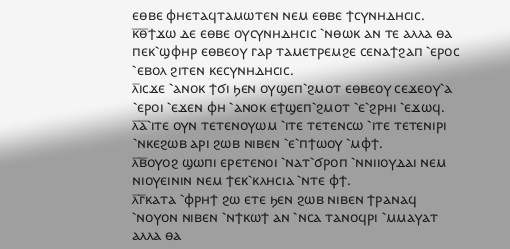ⲉⲑⲃⲉ ⲫⲏⲉⲧⲁϥⲧⲁⲙⲱⲧⲉⲛ ⲛⲉⲙ ⲉⲑⲃⲉ ϯⲥⲩⲛⲏⲇⲏⲥⲓⲥ.
ⲕ̅ⲑ̅ϯϫⲱ ⲇⲉ ⲉⲑⲃⲉ ⲟⲩⲥⲩⲛⲏⲇⲏⲥⲓⲥ ⳿ⲛⲑⲱⲕ ⲁⲛ ⲧⲉ ⲁⲗⲗⲁ ⲑⲁ ⲡⲉⲕ⳿ϣⲫⲏⲣ ⲉⲑⲃⲉⲟⲩ ⲅⲁⲣ ⲧⲁⲙⲉⲧⲣⲉⲙϩⲉ ⲥⲉⲛⲁϯϩⲁⲡ ⳿ⲉⲣⲟⲥ ⳿ⲉⲃⲟⲗ ϩⲓⲧⲉⲛ ⲕⲉⲥⲩⲛⲏⲇⲏⲥⲓⲥ.
ⲗ̅ⲓⲥϫⲉ ⳿ⲁⲛⲟⲕ ϯϭⲓ ϧⲉⲛ ⲟⲩϣⲉⲡ⳿ϩⲙⲟⲧ ⲉⲑⲃⲉⲟⲩ ⲥⲉϫⲉⲟⲩ⳿ⲁ ⳿ⲉⲣⲟⲓ ⳿ⲉϫⲉⲛ ⲫⲏ ⳿ⲁⲛⲟⲕ ⲉϯϣⲉⲡ⳿ϩⲙⲟⲧ ⳿ⲉ⳿ϩⲣⲏⲓ ⳿ⲉϫⲱϥ.
ⲗ̅ⲁ̅⳿ⲓⲧⲉ ⲟⲩⲛ ⲧⲉⲧⲉⲛⲟⲩⲱⲙ ⳿ⲓⲧⲉ ⲧⲉⲧⲉⲛⲥⲱ ⳿ⲓⲧⲉ ⲧⲉⲧⲉⲛⲓⲣⲓ ⳿ⲛⲕⲉϩⲱⲃ ⲁⲣⲓ ϩⲱⲃ ⲛⲓⲃⲉⲛ ⳿ⲉ⳿ⲡϯⲱⲟⲩ ⳿ⲙⲫϯ.
ⲗ̅ⲃ̅ⲟⲩⲟϩ ϣⲱⲡⲓ ⲉⲣⲉⲧⲉⲛⲟⲓ ⳿ⲛⲁⲧ⳿ϭⲣⲟⲡ ⳿ⲛⲛⲓⲓⲟⲩⲇⲁⲓ ⲛⲉⲙ ⲛⲓⲟⲩⲉⲓⲛⲓⲛ ⲛⲉⲙ ϯⲉⲕ⳿ⲕⲗⲏⲥⲓⲁ ⳿ⲛⲧⲉ ⲫϯ.
ⲗ̅ⲅ̅ⲕⲁⲧⲁ ⳿ⲫⲣⲏϯ ϩⲱ ⲉⲧⲉ ϧⲉⲛ ϩⲱⲃ ⲛⲓⲃⲉⲛ ϯⲣⲁⲛⲁϥ ⳿ⲛⲟⲩⲟⲛ ⲛⲓⲃⲉⲛ ⳿ⲛϯⲕⲱϯ ⲁⲛ ⳿ⲛⲥⲁ ⲧⲁⲛⲟϥⲣⲓ ⳿ⲙⲙⲁⲩⲁⲧ ⲁⲗⲗⲁ ⲑⲁ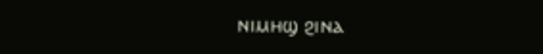ⲛⲓⲙⲏϣ ϩⲓⲛⲁ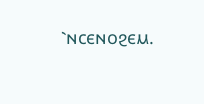⳿ⲛⲥⲉⲛⲟϩⲉⲙ.